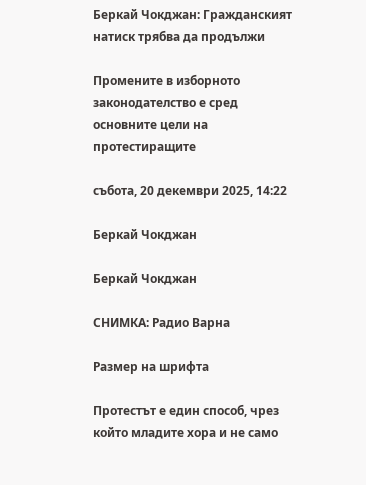Беркай Чокджан: Гражданският натиск трябва да продължи

Промените в изборното законодателство е сред основните цели на протестиращите

събота, 20 декември 2025, 14:22

Беркай Чокджан

Беркай Чокджан

СНИМКА: Радио Варна

Размер на шрифта

Протестът е един способ, чрез който младите хора и не само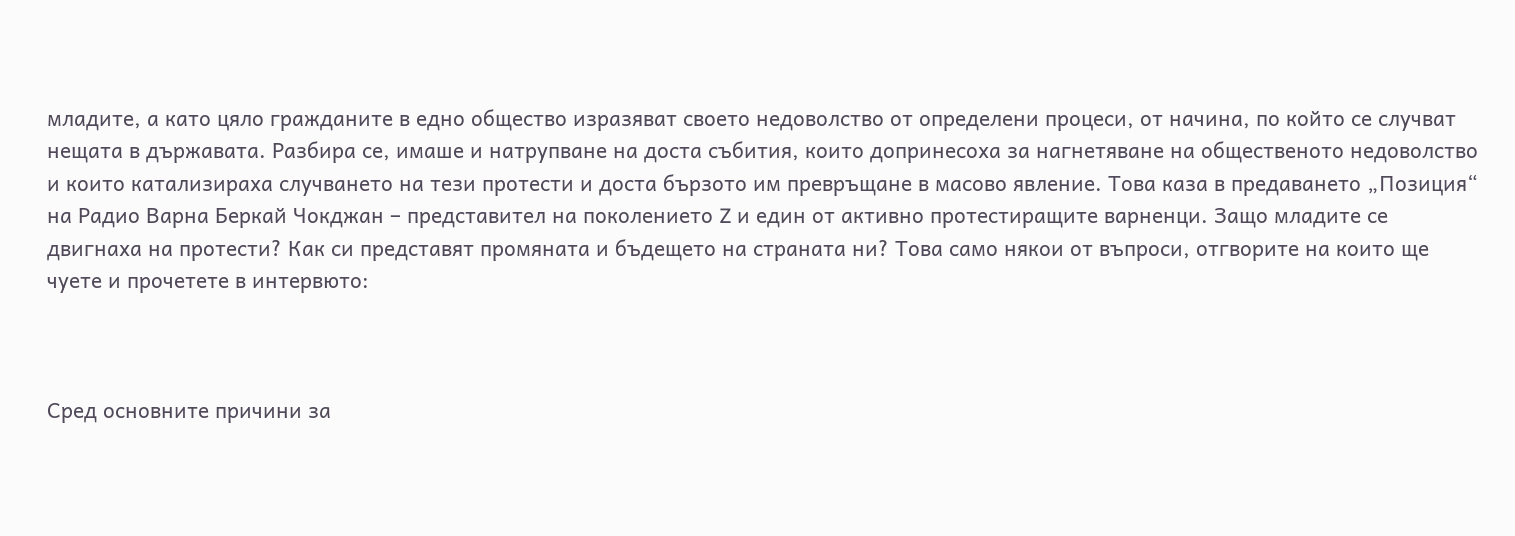младите, а като цяло гражданите в едно общество изразяват своето недоволство от определени процеси, от начина, по който се случват нещата в държавата. Разбира се, имаше и натрупване на доста събития, които допринесоха за нагнетяване на общественото недоволство и които катализираха случването на тези протести и доста бързото им превръщане в масово явление. Това каза в предаването „Позиция“ на Радио Варна Беркай Чокджан – представител на поколението Z и един от активно протестиращите варненци. Защо младите се двигнаха на протести? Как си представят промяната и бъдещето на страната ни? Това само някои от въпроси, отгворите на които ще чуете и прочетете в интервюто:



Сред основните причини за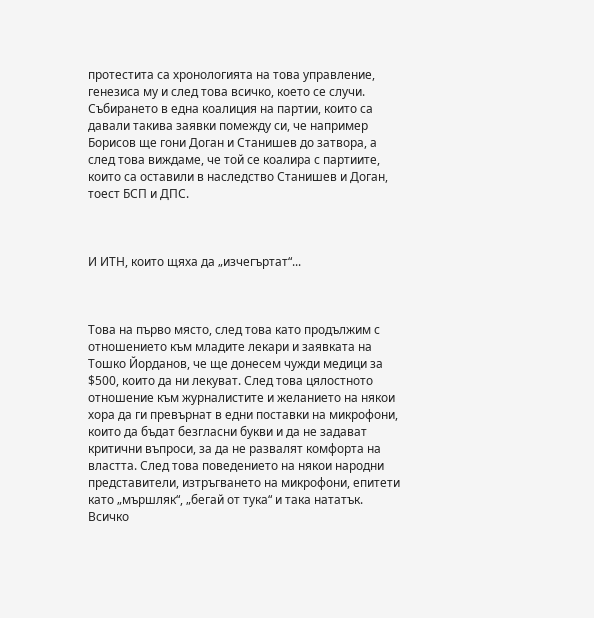протестита са хронологията на това управление, генезиса му и след това всичко, което се случи. Събирането в една коалиция на партии, които са давали такива заявки помежду си, че например Борисов ще гони Доган и Станишев до затвора, а след това виждаме, че той се коалира с партиите, които са оставили в наследство Станишев и Доган, тоест БСП и ДПС.



И ИТН, които щяха да „изчегъртат“...



Това на първо място, след това като продължим с отношението към младите лекари и заявката на Тошко Йорданов, че ще донесем чужди медици за $500, които да ни лекуват. След това цялостното отношение към журналистите и желанието на някои хора да ги превърнат в едни поставки на микрофони, които да бъдат безгласни букви и да не задават критични въпроси, за да не развалят комфорта на властта. След това поведението на някои народни представители, изтръгването на микрофони, епитети като „мършляк“, „бегай от тука“ и така нататък. Всичко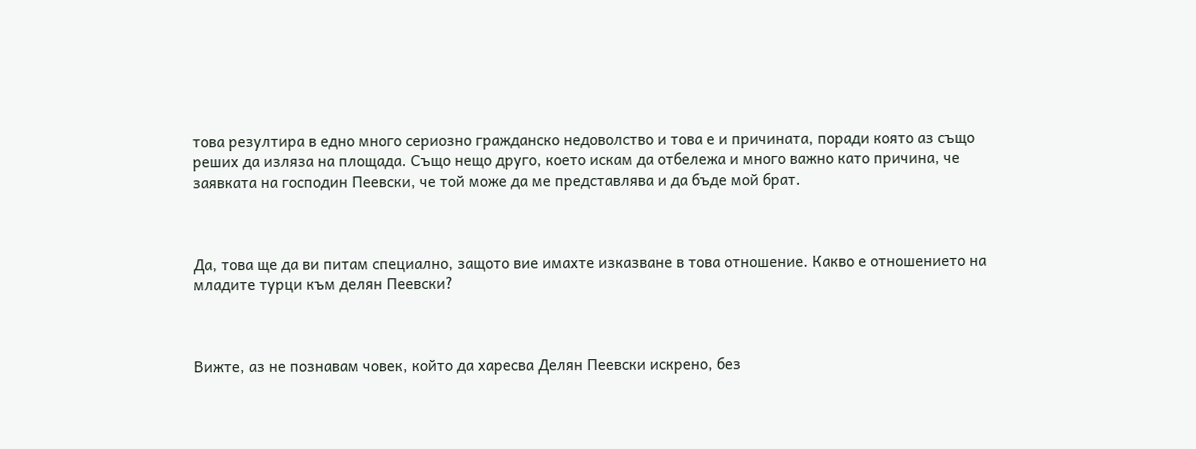това резултира в едно много сериозно гражданско недоволство и това е и причината, поради която аз също реших да изляза на площада. Също нещо друго, което искам да отбележа и много важно като причина, че заявката на господин Пеевски, че той може да ме представлява и да бъде мой брат.



Да, това ще да ви питам специално, защото вие имахте изказване в това отношение. Какво е отношението на младите турци към делян Пеевски?



Вижте, аз не познавам човек, който да харесва Делян Пеевски искрено, без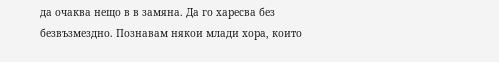да очаква нещо в в замяна. Да го харесва без безвъзмездно. Познавам някои млади хора, които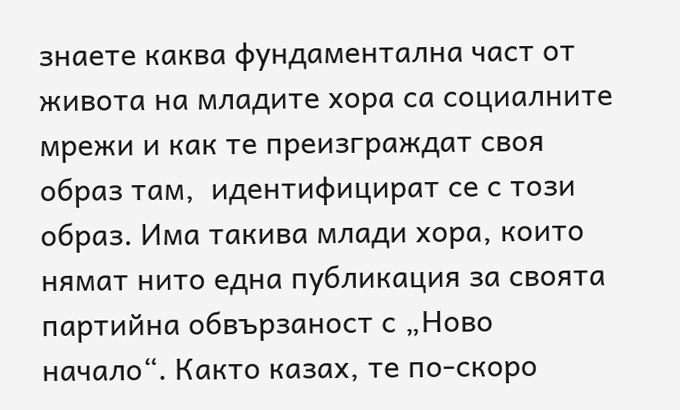знаете каква фундаментална част от живота на младите хора са социалните мрежи и как те преизграждат своя образ там,  идентифицират се с този образ. Има такива млади хора, които нямат нито една публикация за своята партийна обвързаност с „Ново начало“. Както казах, те по-скоро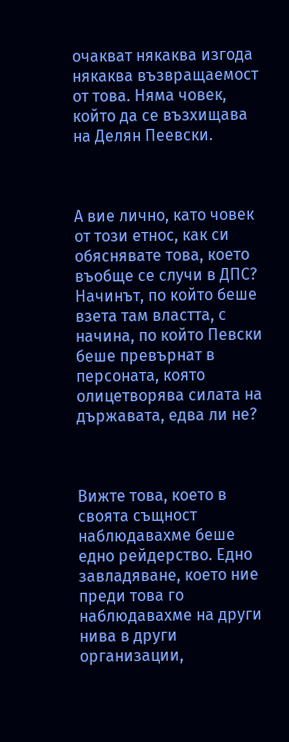очакват някаква изгода някаква възвращаемост от това. Няма човек, който да се възхищава на Делян Пеевски.



А вие лично, като човек от този етнос, как си обяснявате това, което въобще се случи в ДПС? Начинът, по който беше взета там властта, с начина, по който Певски беше превърнат в персоната, която олицетворява силата на държавата, едва ли не?



Вижте това, което в своята същност наблюдавахме беше едно рейдерство. Едно завладяване, което ние преди това го наблюдавахме на други нива в други организации,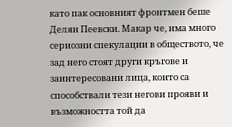като пак основният фронтмен беше Делян Пеевски. Макар че, има много сериозни спекулации в обществото, че зад него стоят други кръгове и заинтересовани лица, които са способствали тези негови прояви и възможността той да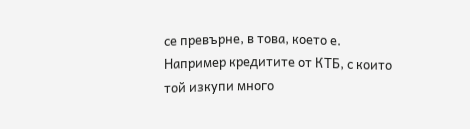се превърне, в това, което е. Например кредитите от КТБ, с които той изкупи много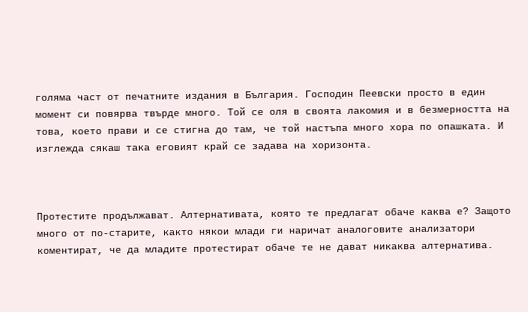голяма част от печатните издания в България. Господин Пеевски просто в един момент си повярва твърде много. Той се оля в своята лакомия и в безмерността на това, което прави и се стигна до там, че той настъпа много хора по опашката. И изглежда сякаш така еговият край се задава на хоризонта.



Протестите продължават. Алтернативата, която те предлагат обаче каква е? Защото много от по-старите, както някои млади ги наричат аналоговите анализатори коментират, че да младите протестират обаче те не дават никаква алтернатива.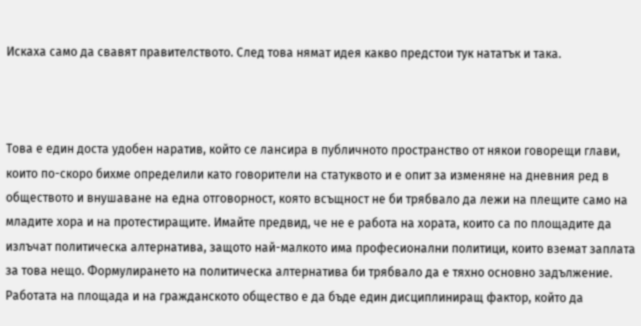Искаха само да свавят правителството. След това нямат идея какво предстои тук нататък и така.



Това е един доста удобен наратив, който се лансира в публичното пространство от някои говорещи глави, които по-скоро бихме определили като говорители на статуквото и е опит за изменяне на дневния ред в обществото и внушаване на една отговорност, която всъщност не би трябвало да лежи на плещите само на младите хора и на протестиращите. Имайте предвид, че не е работа на хората, които са по площадите да излъчат политическа алтернатива, защото най-малкото има професионални политици, които вземат заплата за това нещо. Формулирането на политическа алтернатива би трябвало да е тяхно основно задължение. Работата на площада и на гражданското общество е да бъде един дисциплиниращ фактор, който да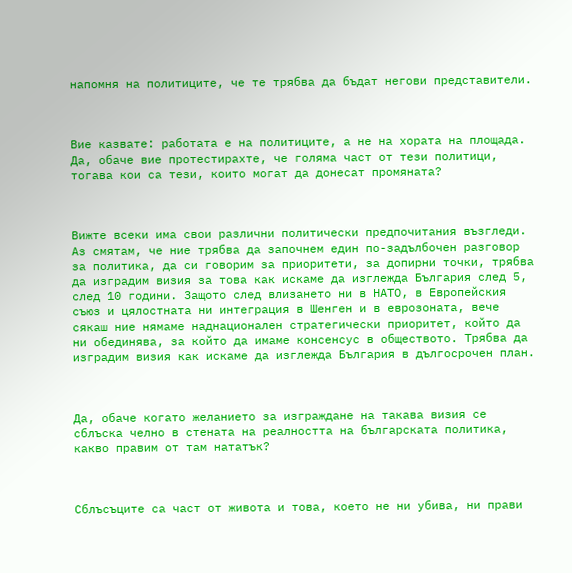напомня на политиците, че те трябва да бъдат негови представители.



Вие казвате: работата е на политиците, а не на хората на площада. Да, обаче вие протестирахте, че голяма част от тези политици, тогава кои са тези, които могат да донесат промяната?



Вижте всеки има свои различни политически предпочитания възгледи. Аз смятам, че ние трябва да започнем един по-задълбочен разговор за политика, да си говорим за приоритети, за допирни точки, трябва да изградим визия за това как искаме да изглежда България след 5, след 10 години. Защото след влизането ни в НАТО, в Европейския съюз и цялостната ни интеграция в Шенген и в еврозоната, вече сякаш ние нямаме наднационален стратегически приоритет, който да ни обединява, за който да имаме консенсус в обществото. Трябва да изградим визия как искаме да изглежда България в дългосрочен план.



Да, обаче когато желанието за изграждане на такава визия се сблъска челно в стената на реалността на българската политика, какво правим от там нататък?



Сблъсъците са част от живота и това, което не ни убива, ни прави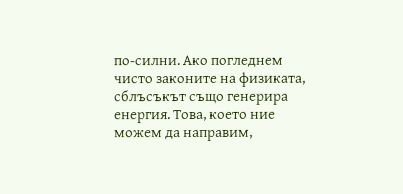по-силни. Ако погледнем чисто законите на физиката, сблъсъкът също генерира енергия. Това, което ние можем да направим,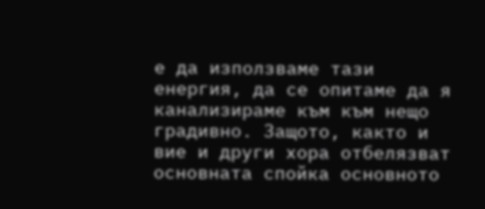е да използваме тази енергия, да се опитаме да я канализираме към към нещо градивно. Защото, както и вие и други хора отбелязват основната спойка основното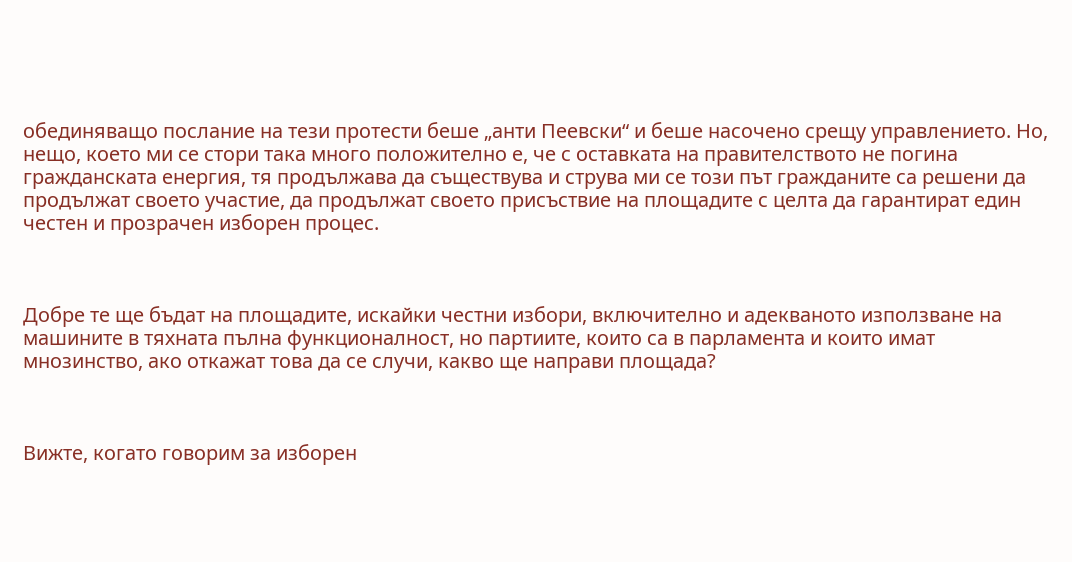обединяващо послание на тези протести беше „анти Пеевски“ и беше насочено срещу управлението. Но, нещо, което ми се стори така много положително е, че с оставката на правителството не погина гражданската енергия, тя продължава да съществува и струва ми се този път гражданите са решени да продължат своето участие, да продължат своето присъствие на площадите с целта да гарантират един честен и прозрачен изборен процес.



Добре те ще бъдат на площадите, искайки честни избори, включително и адекваното използване на машините в тяхната пълна функционалност, но партиите, които са в парламента и които имат мнозинство, ако откажат това да се случи, какво ще направи площада?



Вижте, когато говорим за изборен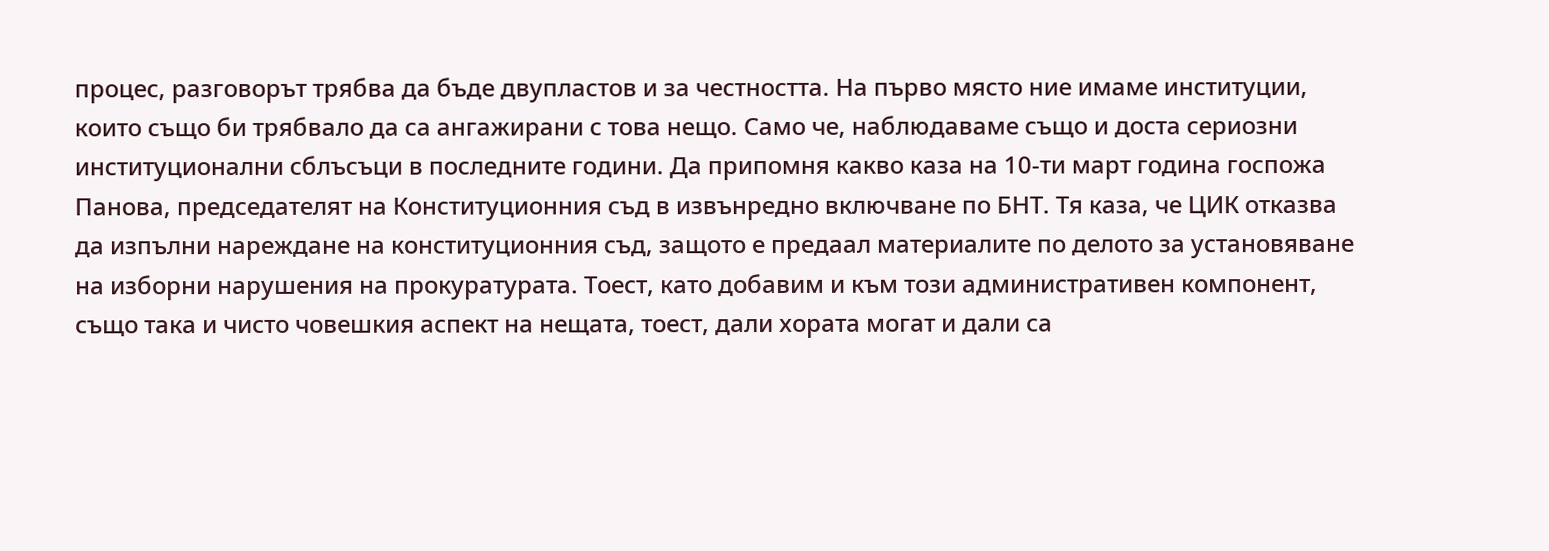процес, разговорът трябва да бъде двупластов и за честността. На първо място ние имаме институции, които също би трябвало да са ангажирани с това нещо. Само че, наблюдаваме също и доста сериозни институционални сблъсъци в последните години. Да припомня какво каза на 10-ти март година госпожа Панова, председателят на Конституционния съд в извънредно включване по БНТ. Тя каза, че ЦИК отказва да изпълни нареждане на конституционния съд, защото е предаал материалите по делото за установяване на изборни нарушения на прокуратурата. Тоест, като добавим и към този административен компонент, също така и чисто човешкия аспект на нещата, тоест, дали хората могат и дали са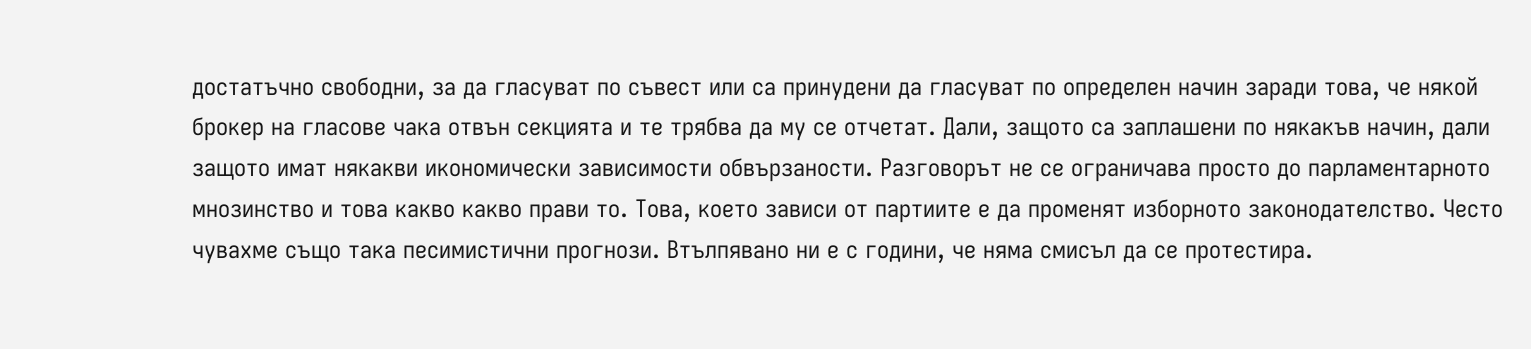достатъчно свободни, за да гласуват по съвест или са принудени да гласуват по определен начин заради това, че някой брокер на гласове чака отвън секцията и те трябва да му се отчетат. Дали, защото са заплашени по някакъв начин, дали защото имат някакви икономически зависимости обвързаности. Разговорът не се ограничава просто до парламентарното мнозинство и това какво какво прави то. Това, което зависи от партиите е да променят изборното законодателство. Често чувахме също така песимистични прогнози. Втълпявано ни е с години, че няма смисъл да се протестира.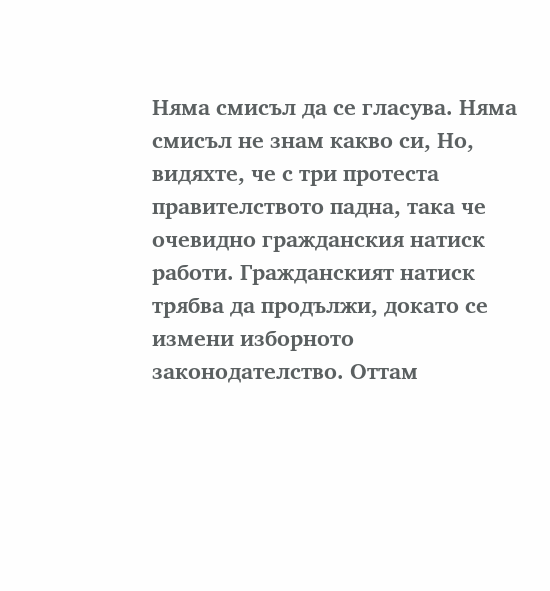Няма смисъл да се гласува. Няма смисъл не знам какво си, Но, видяхте, че с три протеста правителството падна, така че очевидно гражданския натиск работи. Гражданският натиск трябва да продължи, докато се измени изборното законодателство. Оттам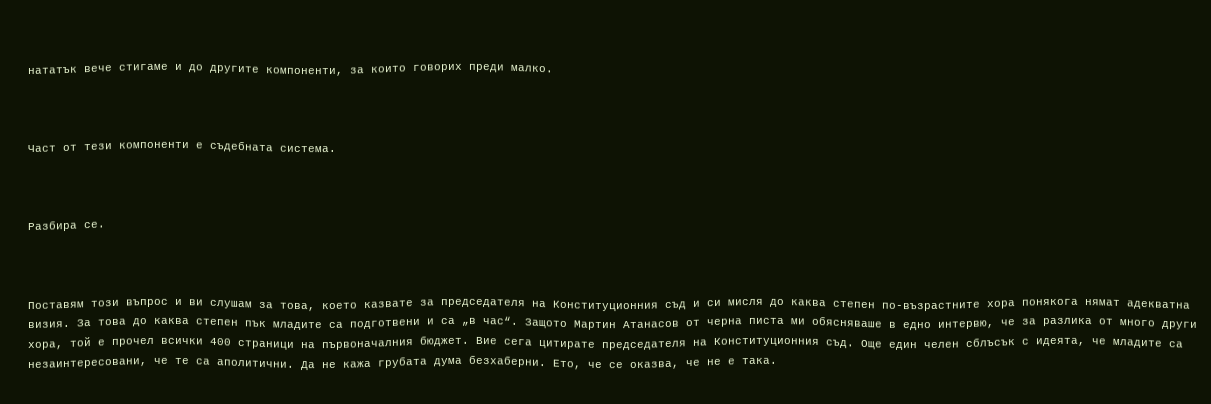нататък вече стигаме и до другите компоненти, за които говорих преди малко.



Част от тези компоненти е съдебната система.



Разбира се.



Поставям този въпрос и ви слушам за това, което казвате за председателя на Конституционния съд и си мисля до каква степен по-възрастните хора понякога нямат адекватна визия. За това до каква степен пък младите са подготвени и са „в час“. Защото Мартин Атанасов от черна писта ми обясняваше в едно интервю, че за разлика от много други хора, той е прочел всички 400 страници на първоначалния бюджет. Вие сега цитирате председателя на Конституционния съд. Още един челен сблъсък с идеята, че младите са незаинтересовани, че те са аполитични. Да не кажа грубата дума безхаберни. Ето, че се оказва, че не е така.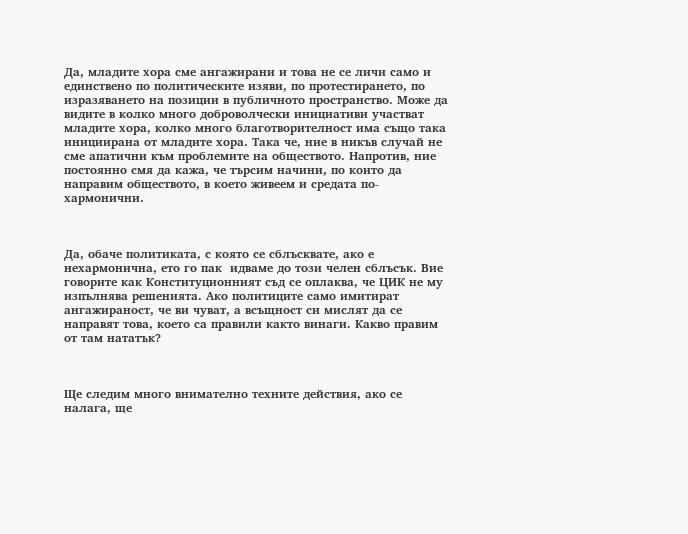Да, младите хора сме ангажирани и това не се личи само и единствено по политическите изяви, по протестирането, по изразяването на позиции в публичното пространство. Може да видите в колко много доброволчески инициативи участват младите хора, колко много благотворителност има също така инициирана от младите хора. Така че, ние в никъв случай не сме апатични към проблемите на обществото. Напротив, ние постоянно смя да кажа, че търсим начини, по които да направим обществото, в което живеем и средата по-хармонични.



Да, обаче политиката, с която се сблъсквате, ако е нехармонична, ето го пак  идваме до този челен сблъсък. Вие говорите как Конституционният съд се оплаква, че ЦИК не му изпълнява решенията. Ако политиците само имитират ангажираност, че ви чуват, а всъщност си мислят да се направят това, което са правили както винаги. Какво правим от там нататък?



Ще следим много внимателно техните действия, ако се налага, ще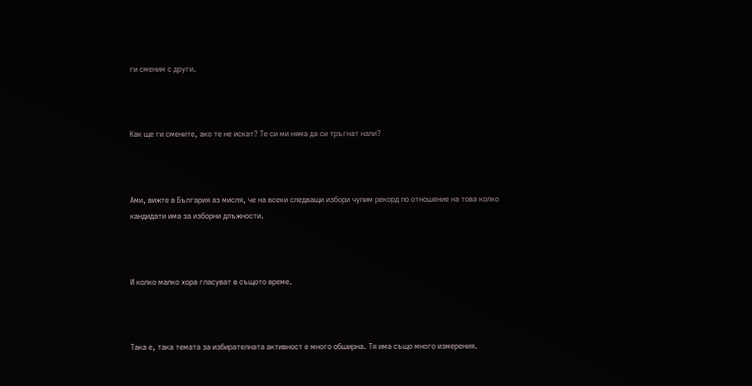ги сменим с други.



Как ще ги смените, ако те не искат? Те си ми няма да си тръгнат нали?



Ами, вижте в България аз мисля, че на всеки следващи избори чупим рекорд по отношение на това колко кандидати има за изборни длъжности.



И колко малко хора гласуват в същото време.



Така е, така темата за избирателната активност е много обширна. Тя има също много измерения.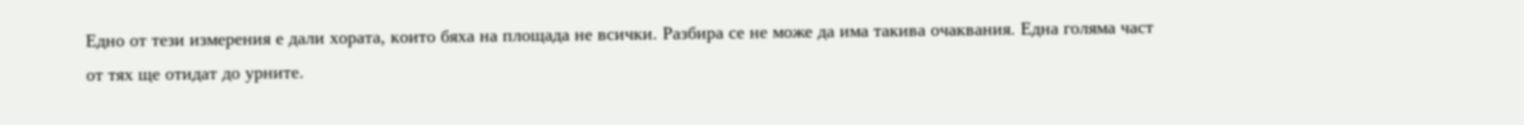Едно от тези измерения е дали хората, които бяха на площада не всички. Разбира се не може да има такива очаквания. Една голяма част от тях ще отидат до урните.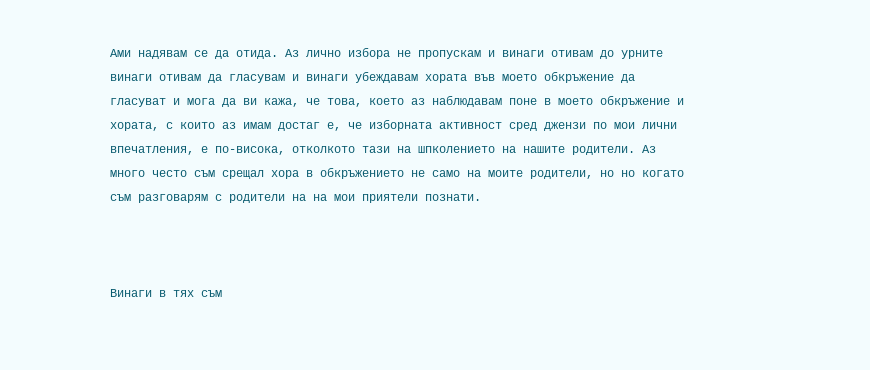Ами надявам се да отида. Аз лично избора не пропускам и винаги отивам до урните винаги отивам да гласувам и винаги убеждавам хората във моето обкръжение да гласуват и мога да ви кажа, че това, което аз наблюдавам поне в моето обкръжение и хората, с които аз имам достаг е, че изборната активност сред джензи по мои лични впечатления, е по-висока, отколкото тази на шпколението на нашите родители. Аз много често съм срещал хора в обкръжението не само на моите родители, но но когато съм разговарям с родители на на мои приятели познати.



Винаги в тях съм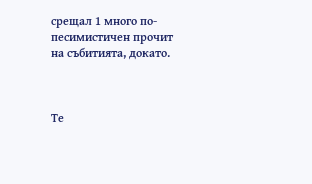срещал 1 много по-песимистичен прочит на събитията, докато.



Те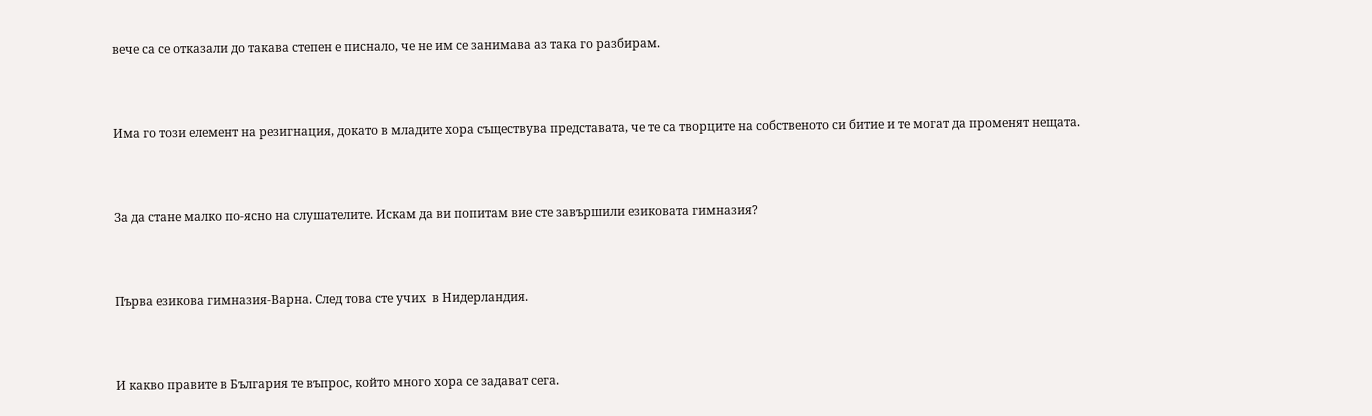вече са се отказали до такава степен е писнало, че не им се занимава аз така го разбирам.



Има го този елемент на резигнация, докато в младите хора съществува представата, че те са творците на собственото си битие и те могат да променят нещата.



За да стане малко по-ясно на слушателите. Искам да ви попитам вие сте завършили езиковата гимназия?



Първа езикова гимназия-Варна. След това сте учих  в Нидерландия.



И какво правите в България те въпрос, който много хора се задават сега.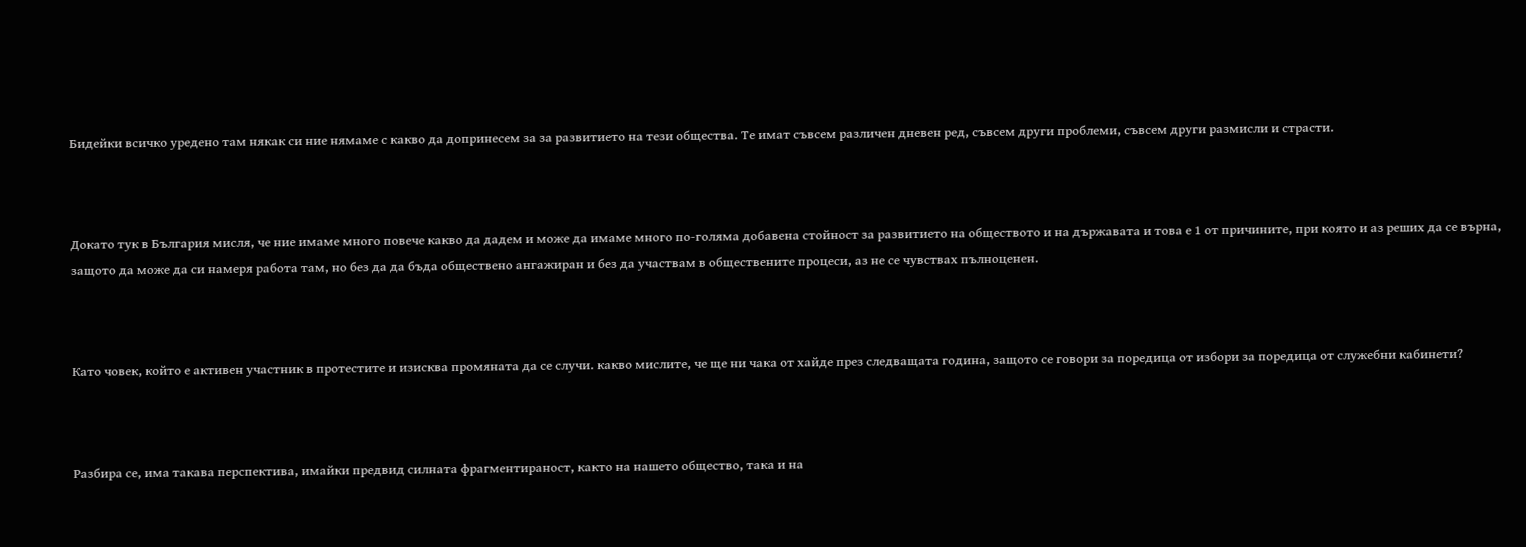Бидейки всичко уредено там някак си ние нямаме с какво да допринесем за за развитието на тези общества. Те имат съвсем различен дневен ред, съвсем други проблеми, съвсем други размисли и страсти.



Докато тук в България мисля, че ние имаме много повече какво да дадем и може да имаме много по-голяма добавена стойност за развитието на обществото и на държавата и това е 1 от причините, при която и аз реших да се върна, защото да може да си намеря работа там, но без да да бъда обществено ангажиран и без да участвам в обществените процеси, аз не се чувствах пълноценен.



Като човек, който е активен участник в протестите и изисква промяната да се случи. какво мислите, че ще ни чака от хайде през следващата година, защото се говори за поредица от избори за поредица от служебни кабинети?



Разбира се, има такава перспектива, имайки предвид силната фрагментираност, както на нашето общество, така и на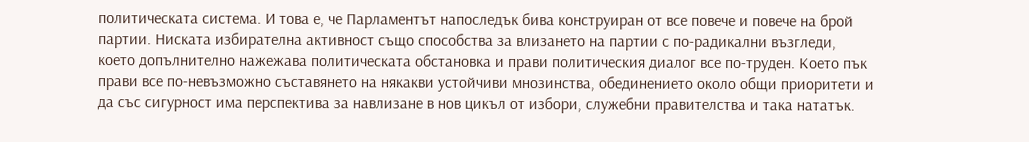политическата система. И това е, че Парламентът напоследък бива конструиран от все повече и повече на брой партии. Ниската избирателна активност също способства за влизането на партии с по-радикални възгледи, което допълнително нажежава политическата обстановка и прави политическия диалог все по-труден. Което пък прави все по-невъзможно съставянето на някакви устойчиви мнозинства, обединението около общи приоритети и да със сигурност има перспектива за навлизане в нов цикъл от избори, служебни правителства и така нататък.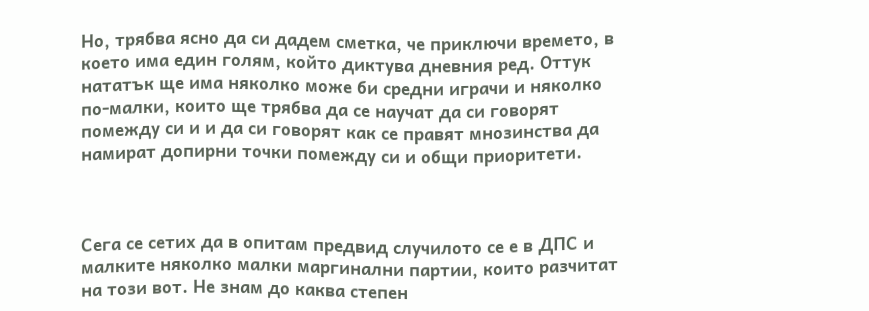Но, трябва ясно да си дадем сметка, че приключи времето, в което има един голям, който диктува дневния ред. Оттук нататък ще има няколко може би средни играчи и няколко по-малки, които ще трябва да се научат да си говорят помежду си и и да си говорят как се правят мнозинства да намират допирни точки помежду си и общи приоритети.



Сега се сетих да в опитам предвид случилото се е в ДПС и малките няколко малки маргинални партии, които разчитат на този вот. Не знам до каква степен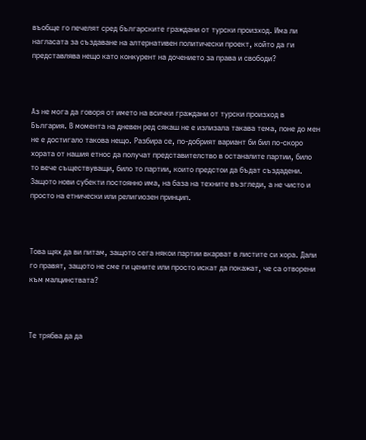въобще го печелят сред българските граждани от турски произход. Има ли нагласата за създаване на алтернативен политически проект, който да ги представлява нещо като конкурент на дочението за права и свободи?



Аз не мога да говоря от името на всички граждани от турски произход в България. В момента на дневен ред сякаш не е излизала такава тема, поне до мен не е достигало такова нещо. Разбира се, по-добрият вариант би бил по-скоро хората от нашия етнос да получат представителство в останалите партии, било то вече съществуващи, било то партии, които предстои да бъдат създадени. Защото нови субекти постоянно има, на база на техните възгледи, а не чисто и просто на етнически или религиозен принцип.



Това щях да ви питам, защото сега някои партии вкарват в листите си хора. Дали го правят, защото не сме ги цените или просто искат да покажат, че са отворени към малцинствата?



Те трябва да да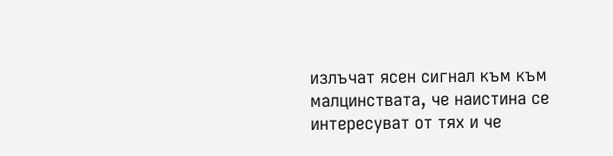излъчат ясен сигнал към към малцинствата, че наистина се интересуват от тях и че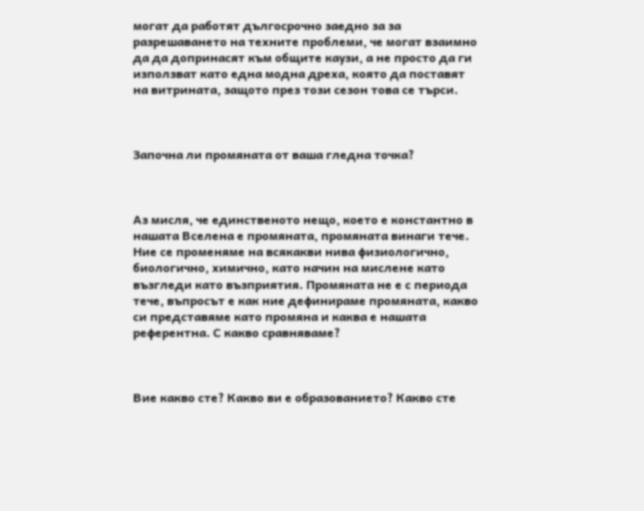могат да работят дългосрочно заедно за за разрешаването на техните проблеми, че могат взаимно да да допринасят към общите каузи, а не просто да ги използват като една модна дреха, която да поставят на витрината, защото през този сезон това се търси.



Започна ли промяната от ваша гледна точка?



Аз мисля, че единственото нещо, което е константно в нашата Вселена е промяната, промяната винаги тече. Ние се променяме на всякакви нива физиологично, биологично, химично, като начин на мислене като възгледи като възприятия. Промяната не е с периода тече, въпросът е как ние дефинираме промяната, какво си представяме като промяна и каква е нашата референтна. С какво сравняваме?



Вие какво сте? Какво ви е образованието? Какво сте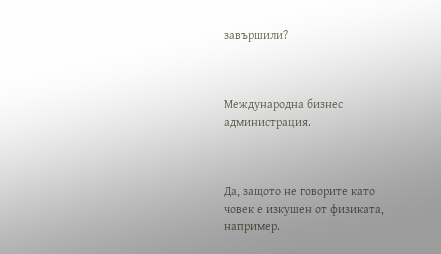завършили?



Международна бизнес администрация.



Да, защото не говорите като човек е изкушен от физиката, например.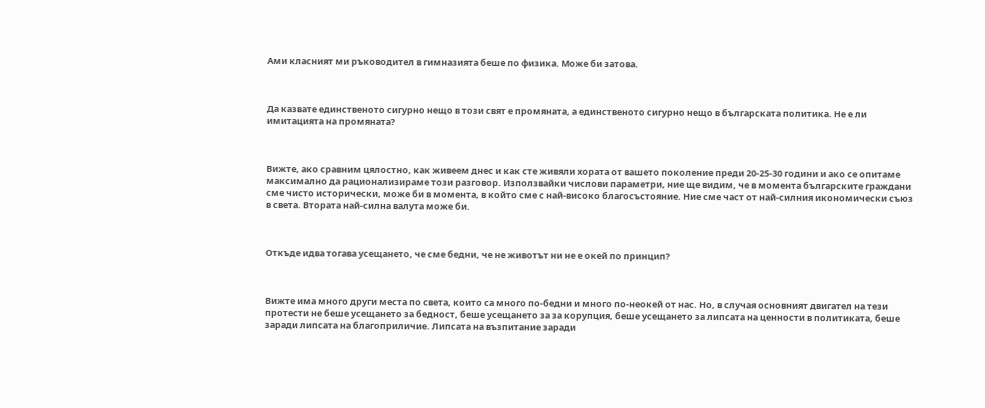Ами класният ми ръководител в гимназията беше по физика. Може би затова.



Да казвате единственото сигурно нещо в този свят е промяната, а единственото сигурно нещо в българската политика. Не е ли имитацията на промяната?



Вижте, ако сравним цялостно, как живеем днес и как сте живяли хората от вашето поколение преди 20-25-30 години и ако се опитаме максимално да рационализираме този разговор. Използвайки числови параметри, ние ще видим, че в момента българските граждани сме чисто исторически, може би в момента, в който сме с най-високо благосъстояние. Ние сме част от най-силния икономически съюз в света. Втората най-силна валута може би.



Откъде идва тогава усещането, че сме бедни, че не животът ни не е окей по принцип?



Вижте има много други места по света, които са много по-бедни и много по-неокей от нас. Но, в случая основният двигател на тези протести не беше усещането за бедност, беше усещането за за корупция, беше усещането за липсата на ценности в политиката, беше заради липсата на благоприличие. Липсата на възпитание заради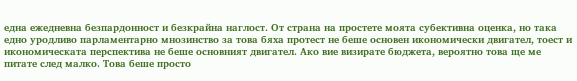една ежедневна безпардонност и безкрайна наглост. От страна на простете моята субективна оценка, но така едно уродливо парламентарно мнозинство за това бяха протест не беше основен икономически двигател, тоест и икономическата перспектива не беше основният двигател. Ако вие визирате бюджета, вероятно това ще ме питате след малко. Това беше просто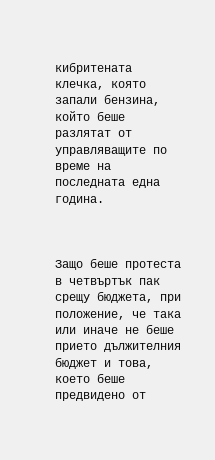кибритената клечка, която запали бензина, който беше разлятат от управляващите по време на последната една година.



Защо беше протеста в четвъртък пак срещу бюджета, при положение, че така или иначе не беше прието дължителния бюджет и това, което беше предвидено от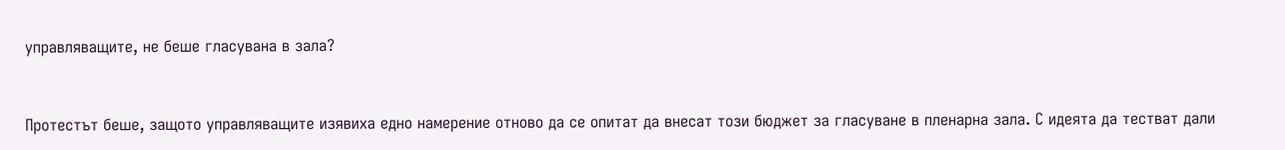управляващите, не беше гласувана в зала?



Протестът беше, защото управляващите изявиха едно намерение отново да се опитат да внесат този бюджет за гласуване в пленарна зала. С идеята да тестват дали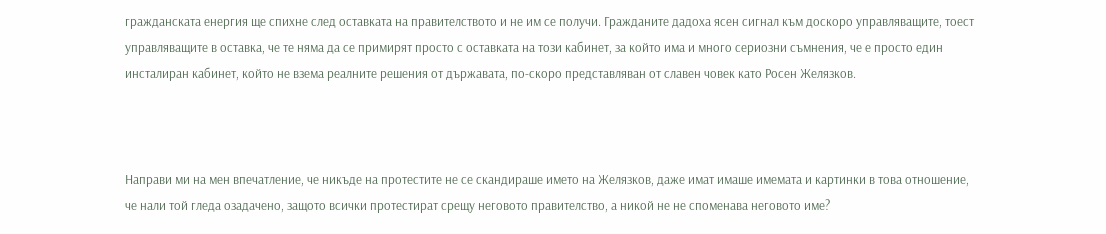гражданската енергия ще спихне след оставката на правителството и не им се получи. Гражданите дадоха ясен сигнал към доскоро управляващите, тоест управляващите в оставка, че те няма да се примирят просто с оставката на този кабинет, за който има и много сериозни съмнения, че е просто един инсталиран кабинет, който не взема реалните решения от държавата, по-скоро представляван от славен човек като Росен Желязков.



Направи ми на мен впечатление, че никъде на протестите не се скандираше името на Желязков, даже имат имаше имемата и картинки в това отношение, че нали той гледа озадачено, защото всички протестират срещу неговото правителство, а никой не не споменава неговото име?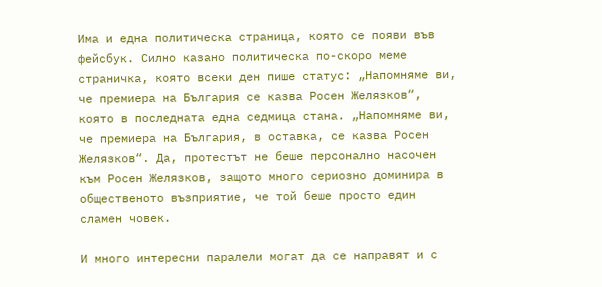Има и една политическа страница, която се появи във фейсбук. Силно казано политическа по-скоро меме страничка, която всеки ден пише статус: „Напомняме ви, че премиера на България се казва Росен Желязков“, която в последната една седмица стана. „Напомняме ви, че премиера на България, в оставка, се казва Росен Желязков“. Да, протестът не беше персонално насочен към Росен Желязков, защото много сериозно доминира в общественото възприятие, че той беше просто един сламен човек.

И много интересни паралели могат да се направят и с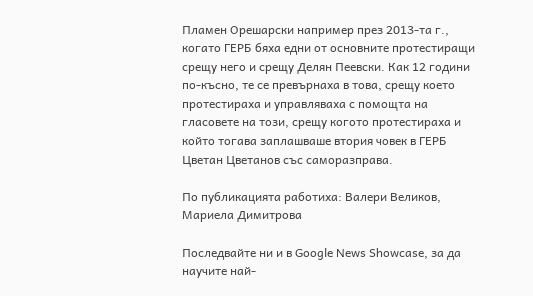Пламен Орешарски например през 2013-та г., когато ГЕРБ бяха едни от основните протестиращи срещу него и срещу Делян Пеевски. Как 12 години по-късно, те се превърнаха в това, срещу което протестираха и управляваха с помощта на гласовете на този, срещу когото протестираха и който тогава заплашваше втория човек в ГЕРБ Цветан Цветанов със саморазправа.

По публикацията работиха: Валери Великов, Мариела Димитрова

Последвайте ни и в Google News Showcase, за да научите най-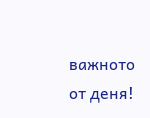важното от деня!